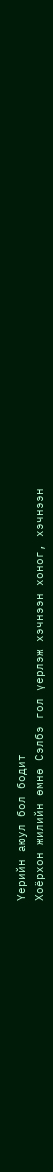Үерийн аюул бол бодит
Хоёрхон жилийн өмнө Сэлбэ гол үерлэж хэчнээн хоног, хэчнээн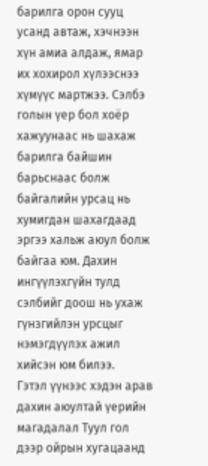барилга орон сууц усанд автаж, хэчнээн хүн амиа алдаж, ямар их хохирол хүлээснээ хүмүүс мартжээ. Сэлбэ голын үер бол хоёр хажуунаас нь шахаж барилга байшин барьснаас болж байгалийн урсац нь хумигдан шахагдаад эргээ хальж аюул болж байгаа юм. Дахин ингүүлэхгүйн тулд сэлбийг доош нь ухаж гүнзгийлэн урсцыг нэмэгдүүлэх ажил хийсэн юм билээ.
Гэтэл үүнээс хэдэн арав дахин аюултай үерийн магадалал Туул гол дээр ойрын хугацаанд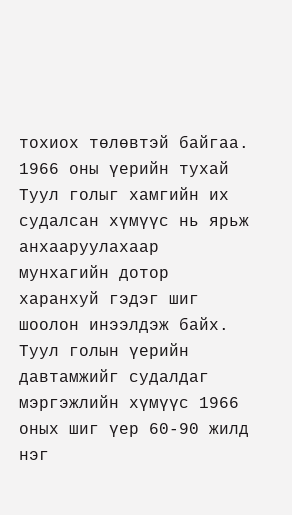тохиох төлөвтэй байгаа. 1966 оны үерийн тухай Туул голыг хамгийн их судалсан хүмүүс нь ярьж анхааруулахаар мунхагийн дотор харанхуй гэдэг шиг шоолон инээлдэж байх.
Туул голын үерийн давтамжийг судалдаг мэргэжлийн хүмүүс 1966 оных шиг үер 60-90 жилд нэг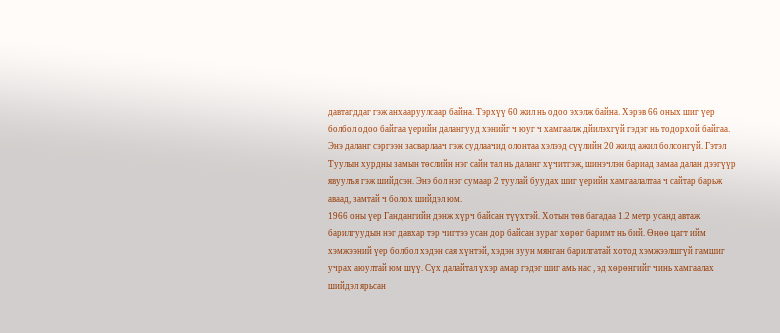давтагддаг гэж анхааруулсаар байна. Тэрхүү 60 жил нь одоо эхэлж байна. Хэрэв 66 оных шиг үер болбол одоо байгаа үерийн далангууд хэнийг ч юуг ч хамгаалж дйилэхгүй гэдэг нь тодорхой байгаа. Энэ даланг сэргээн засварлаач гэж судлаачид олонтаа хэлээд сүүлийн 20 жилд ажил болсонгүй. Гэтэл Туулын хурдны замын төслийн нэг сайн тал нь даланг хүчитгэж, шинэчлэн бариад замаа далан дээгүүр явуулъя гэж шийдсэн. Энэ бол нэг сумаар 2 туулай буудах шиг үерийн хамгаалалтаа ч сайтар барьж аваад, замтай ч болох шийдэл юм.
1966 оны үер Гандангийн дэнж хүрч байсан түүхтэй. Хотын төв багадаа 1.2 метр усанд автаж барилгуудын нэг давхар тэр чигтээ усан дор байсан зураг хөрөг баримт нь бий. Өнөө цагт ийм хэмжээний үер болбол хэдэн сая хүнтэй, хэдэн зуун мянган барилгатай хотод хэмжээлшгүй гамшиг учрах аюултай юм шүү. Сүх далайтал үхэр амар гэдэг шиг амь нас , эд хөрөнгийг чинь хамгаалах шийдэл ярьсан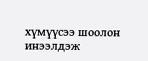хүмүүсээ шоолон инээлдэж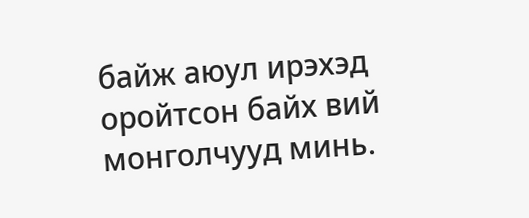байж аюул ирэхэд оройтсон байх вий монголчууд минь.